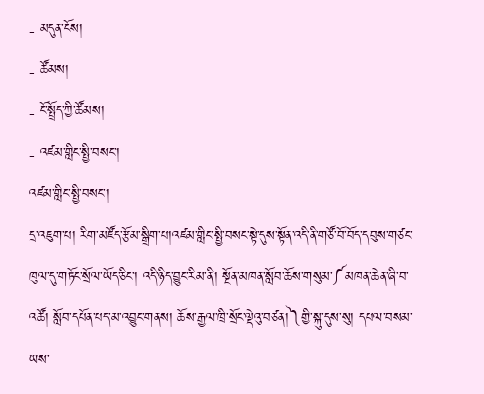- མདུན་ངོས།
- ཚོམས།
- ངོ་སྤྲོད་ཀྱི་ཚོམས།
- འཛམ་གླིང་སྤྱི་བསང་།
འཛམ་གླིང་སྤྱི་བསང་།
དྲ་འཇུག་པ། རིག་མཛོད་རྩོམ་སྒྲིག་པ།འཛམ་གླིང་སྤྱི་བསང་སྟེ་དུས་སྟོན་འདི་ནི་གཙོ་བོ་བོད་དབུས་གཙང་ཁུལ་དུ་གཏོང་སྲོལ་ཡོད་ཅིང་། འདི་ཉིད་བྱུང་རིམ་ནི། སྔོན་མཁན་སློབ་ཆོས་གསུམ་༼མཁན་ཆེན་ཞི་བ་འཚོ། སློབ་དཔོན་པད་མ་འབྱུང་གནས། ཆོས་རྒྱལ་ཁྲི་སྲོང་ལྡེའུ་བཙན།༽གྱི་སྐུ་དུས་སུ། དཔལ་བསམ་ཡས་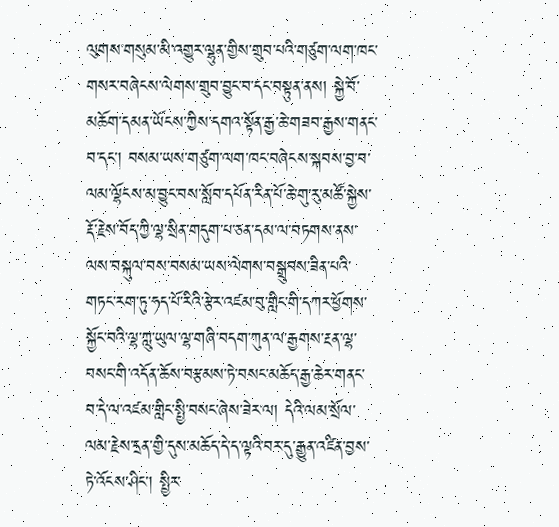ལུགས་གསུམ་མི་འགྱུར་ལྷུན་གྱིས་གྲུབ་པའི་གཙུག་ལག་ཁང་གསར་བཞེངས་ལེགས་གྲུབ་བྱུང་བ་དང་བསྟུན་ནས། སྐྱེ་བོ་མཆོག་དམན་ཡོངས་ཀྱིས་དགའ་སྟོན་རྒྱ་ཆེ་གཟབ་རྒྱས་གནང་བ་དང་། བསམ་ཡས་གཙུག་ལག་ཁང་བཞེངས་སྐབས་བྱ་བ་ལམ་ལྷོངས་མ་བྱུང་བས་སློབ་དཔོན་རིན་པོ་ཆེ་གུ་རུ་མཚོ་སྐྱེས་རྡོ་རྗེས་བོད་ཀྱི་ལྷ་སྲིན་གདུག་པ་ཅན་དམ་ལ་བཏགས་ནས་ལས་བསྐུལ་བས་བསམ་ཡས་ལེགས་བསྒྲུབས་ཟིན་པའི་གཏང་རག་ཏུ་ཧད་པོ་རིའི་རྩེར་འཛམ་བུ་གླིང་གི་དཀར་ཕྱོགས་སྐྱོང་བའི་ལྷ་ཀླུ་ཡུལ་ལྷ་གཞི་བདག་ཀུན་ལ་རྒྱགས་རྔན་ལྷ་བསང་གི་འདོན་ཆོས་བརྩམས་ཏེ་བསང་མཆོད་རྒྱ་ཆེར་གནང་བ་དེ་ལ་འཛམ་གླིང་སྤྱི་བསང་ཞེས་ཟེར་ལ། དེའི་ལམ་སྲོལ་ལམ་རྗེས་དྲན་གྱི་དུས་མཆོད་དེ་ད་ལྟའི་བར་དུ་རྒྱུན་འཛིན་བྱས་ཏེ་འོངས་ཤིང་། སྤྱིར་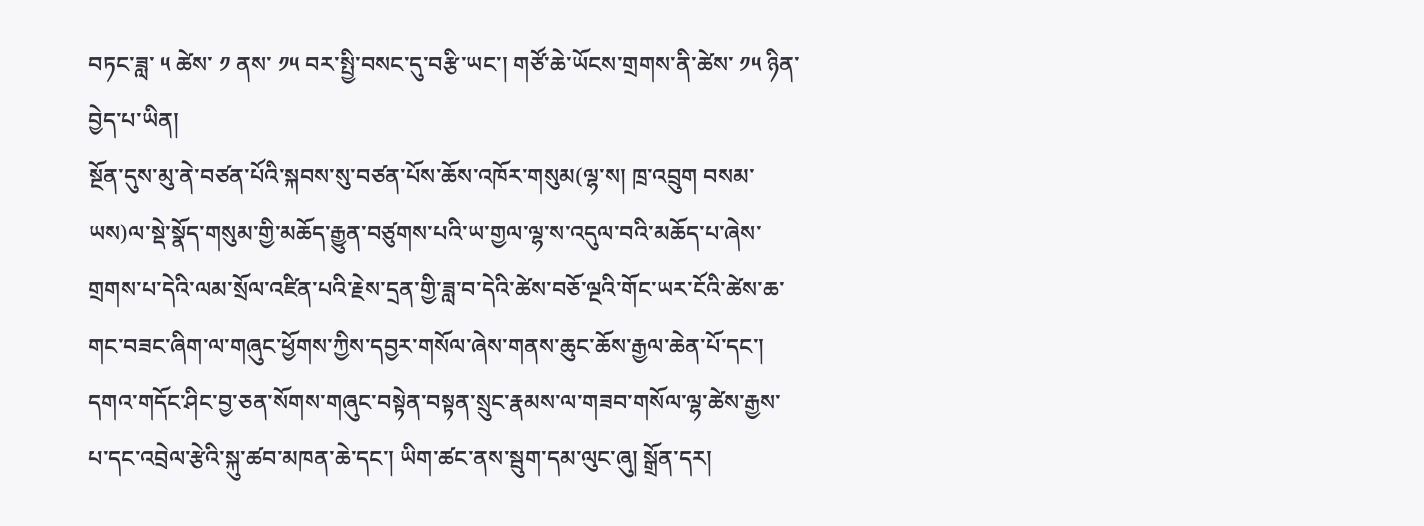བཏང་ཟླ་ ༥ ཚེས་ ༡ ནས་ ༡༥ བར་སྤྱི་བསང་དུ་བརྩི་ཡང་། གཙོ་ཆེ་ཡོངས་གྲགས་ནི་ཚེས་ ༡༥ ཉིན་བྱེད་པ་ཡིན།
སྔོན་དུས་མུ་ནེ་བཙན་པོའི་སྐབས་སུ་བཙན་པོས་ཆོས་འཁོར་གསུམ(ལྷ་ས། ཁྲ་འབྲུག བསམ་ཡས)ལ་སྡེ་སྣོད་གསུམ་གྱི་མཆོད་རྒྱུན་བཙུགས་པའི་ཡ་གྱལ་ལྷ་ས་འདུལ་བའི་མཆོད་པ་ཞེས་གྲགས་པ་དེའི་ལམ་སྲོལ་འཛིན་པའི་རྗེས་དྲན་གྱི་ཟླ་བ་དེའི་ཚེས་བཅོ་ལྔའི་གོང་ཡར་ངོའི་ཚེས་ཆ་གང་བཟང་ཞིག་ལ་གཞུང་ཕྱོགས་ཀྱིས་དབྱར་གསོལ་ཞེས་གནས་ཆུང་ཆོས་རྒྱལ་ཆེན་པོ་དང་། དགའ་གདོང་ཤིང་བྱ་ཅན་སོགས་གཞུང་བསྟེན་བསྟན་སྲུང་རྣམས་ལ་གཟབ་གསོལ་ལྷ་ཚེས་རྒྱས་པ་དང་འབྲེལ་རྩེའི་སྐུ་ཚབ་མཁན་ཆེ་དང་། ཡིག་ཚང་ནས་སྦུག་དམ་ལུང་ཞུ། སྒྲོན་དར།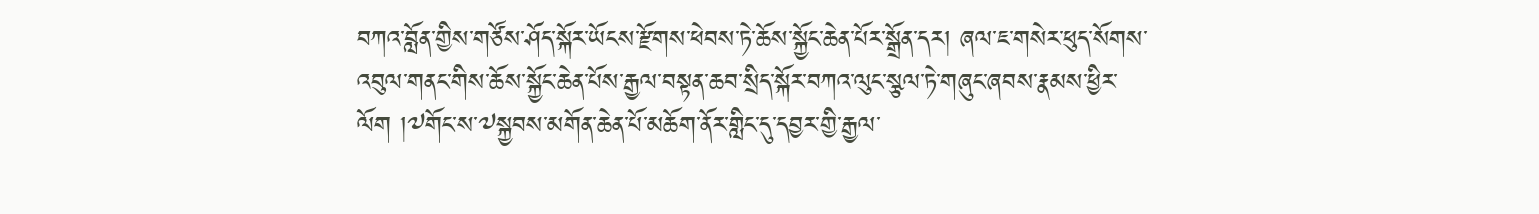བཀའ་བློན་གྱིས་གཙོས་ཤོད་སྐོར་ཡོངས་རྫོགས་ཕེབས་ཏེ་ཆོས་སྐྱོང་ཆེན་པོར་སྒྲོན་དར། ཞལ་ཇ་གསེར་ཕུད་སོགས་འབུལ་གནང་གིས་ཆོས་སྐྱོང་ཆེན་པོས་རྒྱལ་བསྟན་ཆབ་སྲིད་སྐོར་བཀའ་ལུང་སྩལ་ཏེ་གཞུང་ཞབས་རྣམས་ཕྱིར་ལོག །༧གོང་ས་༧སྐྱབས་མགོན་ཆེན་པོ་མཆོག་ནོར་གླིང་དུ་དབྱར་གྱི་རྒྱལ་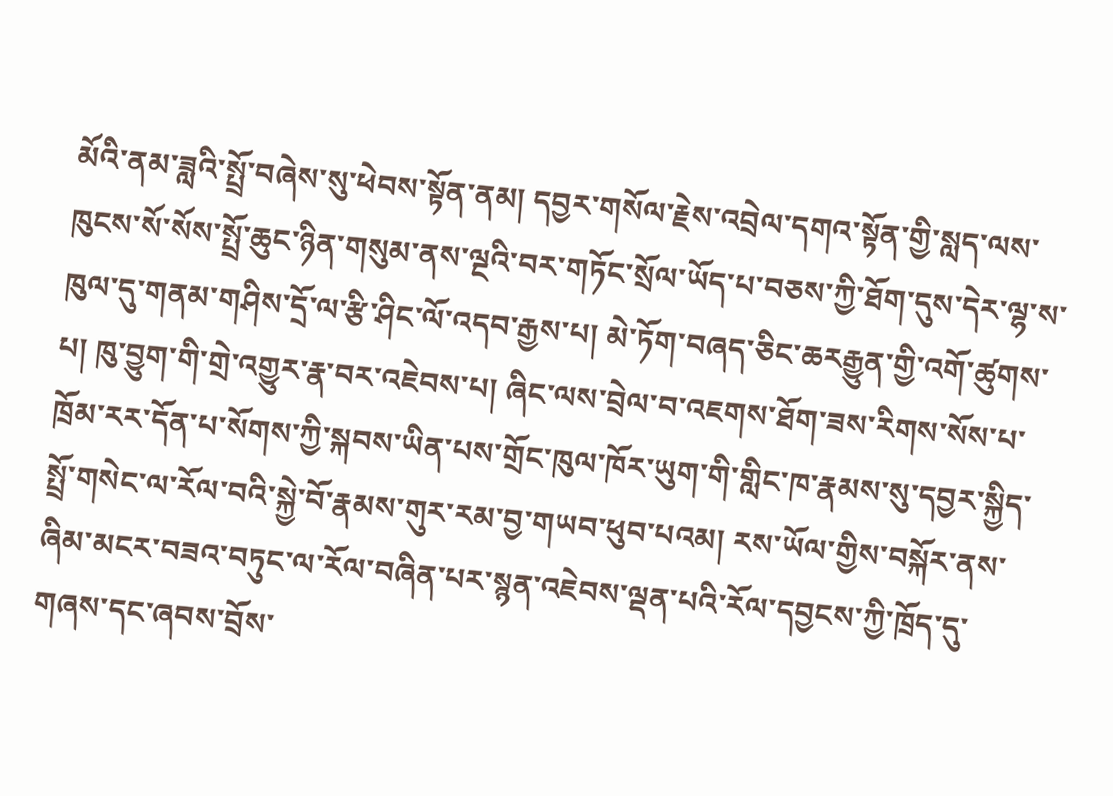མོའི་ནམ་ཟླའི་སྤྲོ་བཞེས་སུ་ཕེབས་སྟོན་ནམ། དབྱར་གསོལ་རྗེས་འབྲེལ་དགའ་སྟོན་གྱི་སླད་ལས་ཁུངས་སོ་སོས་སྤྲོ་ཆུང་ཉིན་གསུམ་ནས་ལྔའི་བར་གཏོང་སྲོལ་ཡོད་པ་བཅས་ཀྱི་ཐོག་དུས་དེར་ལྷ་ས་ཁུལ་དུ་གནམ་གཤིས་དྲོ་ལ་རྩི་ཤིང་ལོ་འདབ་རྒྱས་པ། མེ་ཏོག་བཞད་ཅིང་ཆརརྒྱུན་གྱི་འགོ་ཚུགས་པ། ཁུ་བྱུག་གི་གྲེ་འགྱུར་རྣ་བར་འཇེབས་པ། ཞིང་ལས་བྲེལ་བ་འཇགས་ཐོག་ཟས་རིགས་སོས་པ་ཁྲོམ་རར་དོན་པ་སོགས་ཀྱི་སྐབས་ཡིན་པས་གྲོང་ཁུལ་ཁོར་ཡུག་གི་གླིང་ཁ་རྣམས་སུ་དབྱར་སྐྱིད་སྤྲོ་གསེང་ལ་རོལ་བའི་སྐྱེ་བོ་རྣམས་གུར་རམ་བྱ་གཡབ་ཕུབ་པའམ། རས་ཡོལ་གྱིས་བསྐོར་ནས་ཞིམ་མངར་བཟའ་བཏུང་ལ་རོལ་བཞིན་པར་སྙན་འཇེབས་ལྡན་པའི་རོལ་དབྱངས་ཀྱི་ཁྲོད་དུ་གཞས་དང་ཞབས་བྲོས་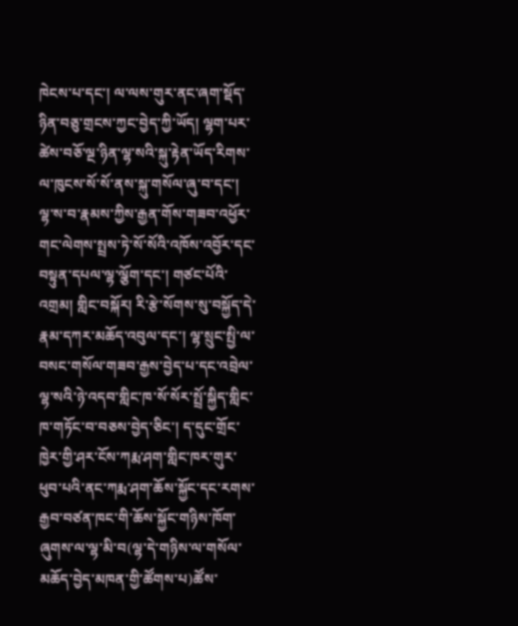ཁེངས་པ་དང་། ལ་ལས་གུར་ནང་ཞག་སྡོད་ཉིན་བཅུ་གྲངས་ཀྱང་བྱེད་ཀྱི་ཡོད། ལྷག་པར་ཚེས་བཅོ་ལྔ་ཉིན་ལྷ་སའི་སྐུ་རྟེན་ཡོད་རིགས་ལ་ཁུངས་སོ་སོ་ནས་སྐུ་གསོལ་ཞུ་བ་དང་། ལྷ་ས་བ་རྣམས་ཀྱིས་རྒྱན་གོས་གཟབ་འཕྱོར་གང་ལེགས་སྤྲས་ཏེ་སོ་སོའི་འཁོས་འབྱོར་དང་བསྟུན་དཔལ་ལྷ་ལྕོག་དང་། གཙང་པོའི་འགྲམ། གླིང་བསྐོར། རི་རྩེ་སོགས་སུ་བསྐྱོད་དེ་རྣམ་དཀར་མཆོད་འབུལ་དང་། ལྷ་སྲུང་སྤྱི་ལ་བསང་གསོལ་གཟབ་རྒྱས་བྱེད་པ་དང་འབྲེལ་ལྷ་སའི་ཉེ་འདབ་གླིང་ཁ་སོ་སོར་སྤྲོ་སྐྱིད་གླིང་ཁ་གཏོང་བ་བཅས་བྱེད་ཅིང་། ད་དུང་གྲོང་ཁྱེར་གྱི་ཤར་ངོས་ཀརྨ་ཤག་གླིང་ཁར་གུར་ཕུབ་པའི་ནང་ཀརྨ་ཤག་ཆོས་སྐྱོང་དང་རགས་རྒྱབ་བཙན་ཁང་གི་ཆོས་སྐྱོང་གཉིས་ཁོག་ཞུགས་ལ་ལྷ་མི་བ(ལྷ་དེ་གཉིས་ལ་གསོལ་མཆོད་བྱེད་མཁན་གྱི་ཚོགས་པ)ཚོས་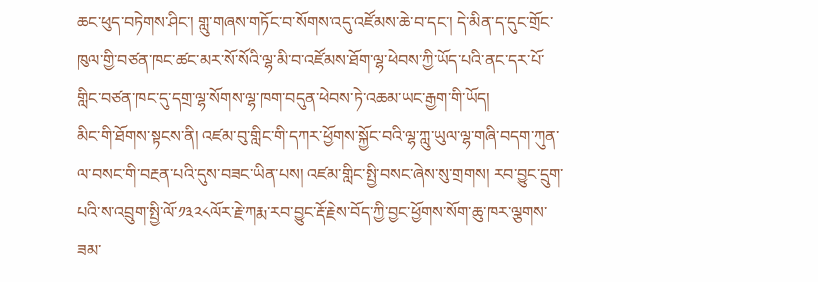ཆང་ཕུད་བཏེགས་ཤིང་། གླུ་གཞས་གཏོང་བ་སོགས་འདུ་འཛོམས་ཆེ་བ་དང་། དེ་མིན་ད་དུང་གྲོང་ཁུལ་གྱི་བཙན་ཁང་ཚང་མར་སོ་སོའི་ལྷ་མི་བ་འཛོམས་ཐོག་ལྷ་ཕེབས་ཀྱི་ཡོད་པའི་ནང་དར་པོ་གླིང་བཙན་ཁང་དུ་དགྲ་ལྷ་སོགས་ལྷ་ཁག་བདུན་ཕེབས་ཏེ་འཆམ་ཡང་རྒྱག་གི་ཡོད།
མིང་གི་ཐོགས་སྟངས་ནི། འཛམ་བུ་གླིང་གི་དཀར་ཕྱོགས་སྐྱོང་བའི་ལྷ་ཀླུ་ཡུལ་ལྷ་གཞི་བདག་ཀུན་ལ་བསང་གི་བརྔན་པའི་དུས་བཟང་ཡིན་པས། འཛམ་གླིང་སྤྱི་བསང་ཞེས་སུ་གྲགས། རབ་བྱུང་དྲུག་པའི་ས་འབྲུག་སྤྱི་ལོ་༡༣༢༨ལོར་རྗེ་ཀརྨ་རབ་བྱུང་རྡོ་རྗེས་བོད་ཀྱི་བྱང་ཕྱོགས་སོག་ཆུ་ཁར་ལྕགས་ཟམ་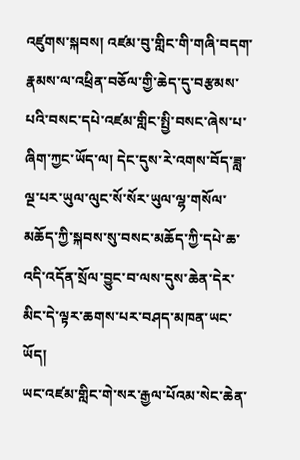འཛུགས་སྐབས། འཛམ་བུ་གླིང་གི་གཞི་བདག་རྣམས་ལ་འཕྲིན་བཅོལ་གྱི་ཆེད་དུ་བརྩམས་པའི་བསང་དཔེ་འཛམ་གླིང་སྤྱི་བསང་ཞེས་པ་ཞིག་ཀྱང་ཡོད་ལ། དེང་དུས་རེ་འགས་བོད་ཟླ་ལྔ་པར་ཡུལ་ལུང་སོ་སོར་ཡུལ་ལྷ་གསོལ་མཆོད་ཀྱི་སྐབས་སུ་བསང་མཆོད་ཀྱི་དཔེ་ཆ་འདི་འདོན་སྲོལ་བྱུང་བ་ལས་དུས་ཆེན་དེར་མིང་དེ་ལྟར་ཆགས་པར་བཤད་མཁན་ཡང་ཡོད།
ཡང་འཛམ་གླིང་གེ་སར་རྒྱལ་པོའམ་སེང་ཆེན་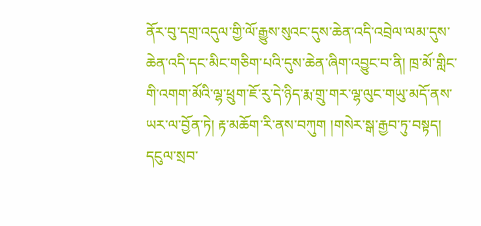ནོར་བུ་དགྲ་འདུལ་གྱི་ལོ་རྒྱུས་སུའང་དུས་ཆེན་འདི་འབྲེལ་ལམ་དུས་ཆེན་འདི་དང་མིང་གཅིག་པའི་དུས་ཆེན་ཞིག་འབྱུང་བ་ནི། ཁྲ་མོ་གླིང་གི་འགག་མོའི་ལྷ་ཕྲུག་ཇོ་རུ་དེ་ཉིད་རྨ་གྲུ་གར་ལྷ་ལུང་གཡུ་མདོ་ནས་ཡར་ལ་བྱོན་ཏེ། རྟ་མཆོག་རི་ནས་བཀུག །གསེར་སྒ་རྒྱབ་ཏུ་བསྟད། དངུལ་སྲབ་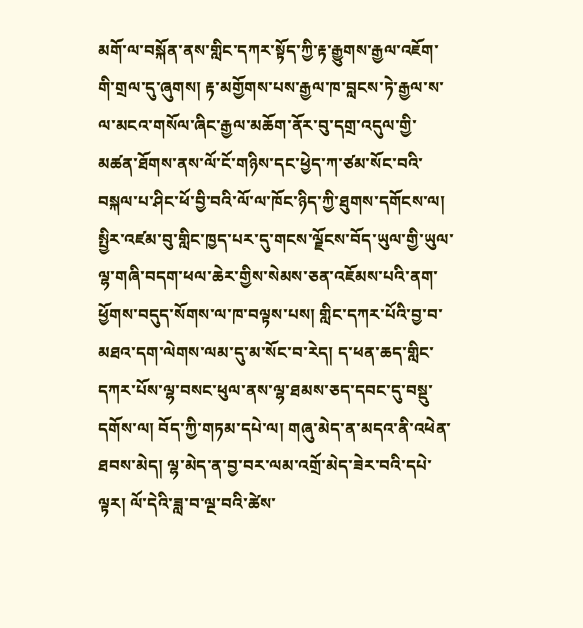མགོ་ལ་བསྐོན་ནས་གླིང་དཀར་སྟོད་ཀྱི་རྟ་རྒྱུགས་རྒྱལ་འཇོག་གི་གྲལ་དུ་ཞུགས། རྟ་མགྱོགས་པས་རྒྱལ་ཁ་བླངས་ཏེ་རྒྱལ་ས་ལ་མངའ་གསོལ་ཞིང་རྒྱལ་མཆོག་ནོར་བུ་དགྲ་འདུལ་གྱི་མཚན་ཐོགས་ནས་ལོ་ངོ་གཉིས་དང་ཕྱེད་ཀ་ཙམ་སོང་བའི་བསྐལ་པ་ཤིང་ཕོ་བྱི་བའི་ལོ་ལ་ཁོང་ཉིད་ཀྱི་ཐུགས་དགོངས་ལ། སྤྱིར་འཛམ་བུ་གླིང་ཁྱད་པར་དུ་གངས་ལྗོངས་བོད་ཡུལ་གྱི་ཡུལ་ལྷ་གཞི་བདག་ཕལ་ཆེར་གྱིས་སེམས་ཅན་འཇོམས་པའི་ནག་ཕྱོགས་བདུད་སོགས་ལ་ཁ་བལྟས་པས། གླིང་དཀར་པོའི་བྱ་བ་མཐའ་དག་ལེགས་ལམ་དུ་མ་སོང་བ་རེད། ད་ཕན་ཆད་གླིང་དཀར་པོས་ལྷ་བསང་ཕུལ་ནས་ལྷ་ཐམས་ཅད་དབང་དུ་བསྡུ་དགོས་ལ། བོད་ཀྱི་གཏམ་དཔེ་ལ། གཞུ་མེད་ན་མདའ་ནི་འཕེན་ཐབས་མེད། ལྷ་མེད་ན་བྱ་བར་ལམ་འགྲོ་མེད་ཟེར་བའི་དཔེ་ལྟར། ལོ་དེའི་ཟླ་བ་ལྔ་བའི་ཚེས་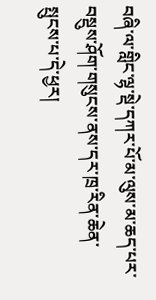བཞི་ལ་གླིང་ལྷ་སྡེ་དཀར་པོ་མ་ལུས་མ་ཆད་པར་བསྡུས་ཤོག་གསུངས་ནས་དར་ཁྲ་རིན་ཆེན་སྤུངས་པ་དེ་ཕྱར།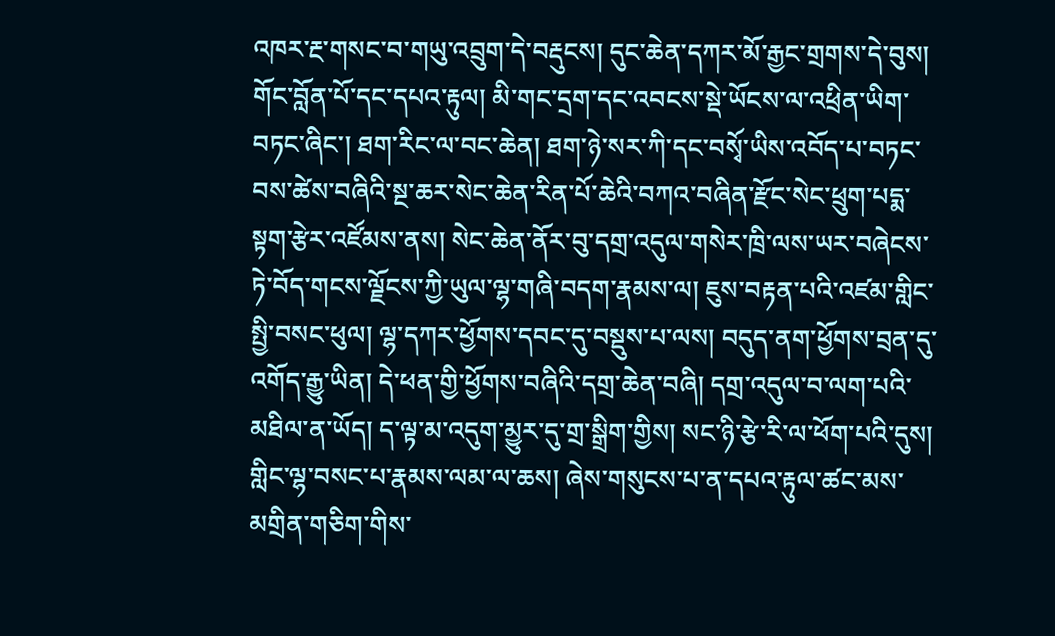འཁར་རྔ་གསང་བ་གཡུ་འབྲུག་དེ་བརྡུངས། དུང་ཆེན་དཀར་མོ་རྒྱང་གྲགས་དེ་བུས། གོང་བློན་པོ་དང་དཔའ་རྟུལ། མི་གང་དྲག་དང་འབངས་སྡེ་ཡོངས་ལ་འཕྲིན་ཡིག་བཏང་ཞིང་། ཐག་རིང་ལ་བང་ཆེན། ཐག་ཉེ་སར་ཀི་དང་བསྭོ་ཡིས་འབོད་པ་བཏང་བས་ཚེས་བཞིའི་སྔ་ཆར་སེང་ཆེན་རིན་པོ་ཆེའི་བཀའ་བཞིན་རྫོང་སེང་ཕྲུག་པདྨ་སྟག་རྩེར་འཛོམས་ནས། སེང་ཆེན་ནོར་བུ་དགྲ་འདུལ་གསེར་ཁྲི་ལས་ཡར་བཞེངས་ཏེ་བོད་གངས་ལྗོངས་ཀྱི་ཡུལ་ལྷ་གཞི་བདག་རྣམས་ལ། ཇུས་བརྟན་པའི་འཛམ་གླིང་སྤྱི་བསང་ཕུལ། ལྷ་དཀར་ཕྱོགས་དབང་དུ་བསྡུས་པ་ལས། བདུད་ནག་ཕྱོགས་བྲན་དུ་འགོད་རྒྱུ་ཡིན། དེ་ཕན་གྱི་ཕྱོགས་བཞིའི་དགྲ་ཆེན་བཞི། དགྲ་འདུལ་བ་ལག་པའི་མཐིལ་ན་ཡོད། ད་ལྟ་མ་འདུག་མྱུར་དུ་གྲ་སྒྲིག་གྱིས། སང་ཉི་རྩེ་རི་ལ་ཕོག་པའི་དུས། གླིང་ལྷ་བསང་པ་རྣམས་ལམ་ལ་ཆས། ཞེས་གསུངས་པ་ན་དཔའ་རྟུལ་ཚང་མས་མགྲིན་གཅིག་གིས་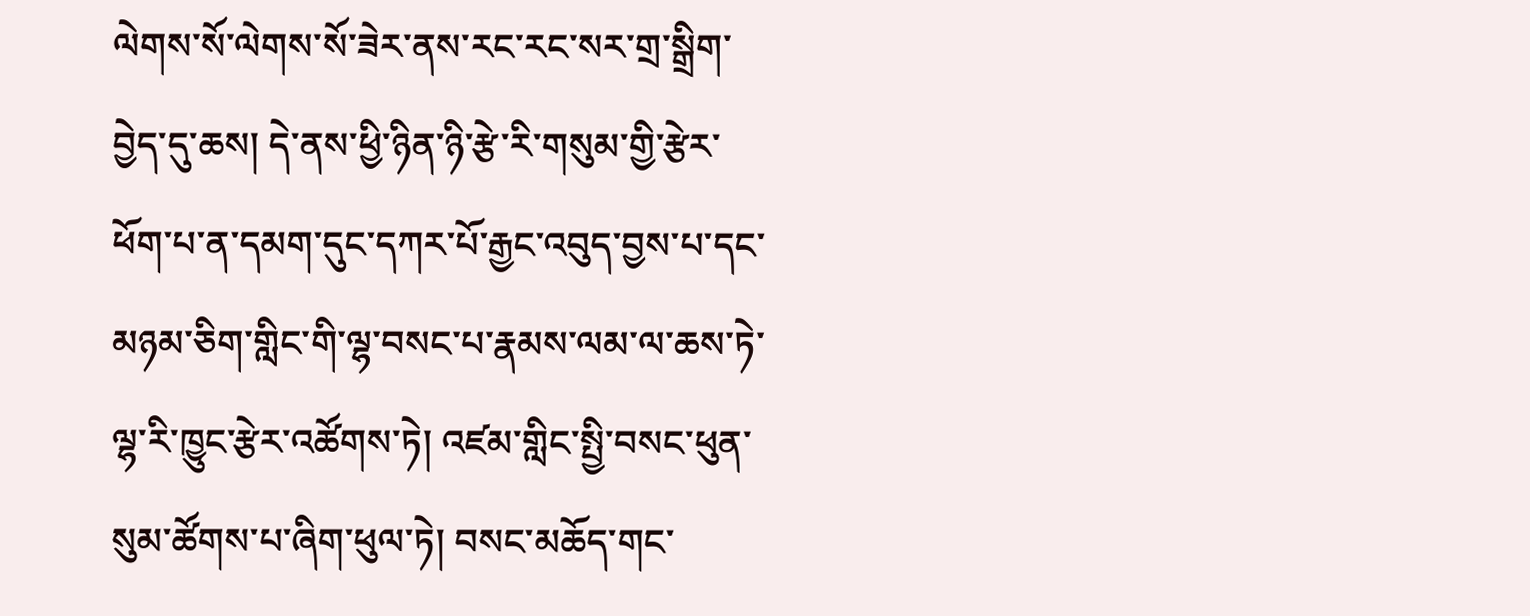ལེགས་སོ་ལེགས་སོ་ཟེར་ནས་རང་རང་སར་གྲ་སྒྲིག་བྱེད་དུ་ཆས། དེ་ནས་ཕྱི་ཉིན་ཉི་རྩེ་རི་གསུམ་གྱི་རྩེར་ཕོག་པ་ན་དམག་དུང་དཀར་པོ་རྒྱང་འབུད་བྱས་པ་དང་མཉམ་ཅིག་གླིང་གི་ལྷ་བསང་པ་རྣམས་ལམ་ལ་ཆས་ཏེ་ལྷ་རི་ཁྱུང་རྩེར་འཚོགས་ཏེ། འཛམ་གླིང་སྤྱི་བསང་ཕུན་སུམ་ཚོགས་པ་ཞིག་ཕུལ་ཏེ། བསང་མཆོད་གང་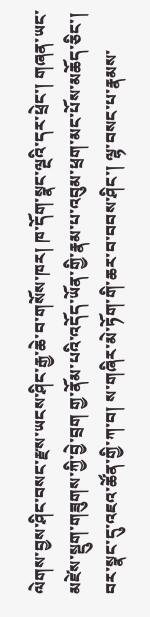ལེགས་བྱས་ཤིང་བསང་རྫས་ཡངས་ཤིང་རྒྱ་ཆེ་བ་གསོས་ཁར། ཁ་དོག་སྣང་ལྔའི་དར་ཕྲེང་། གཞན་ཡང་མཛེས་སྡུག་གཟུགས་ཀྱི་བྱེ་བྲག གྱ་ནོམ་པའི་འདོད་ཡོན་གྱི་རྣམ་པ་འབུམ་ཕྲག་མང་པོས་མཆོད་ཅིང་། བར་སྣང་དུ་འཇའ་ཚོན་གྱི་ཀ་བ། ས་གཞིར་མེ་ཏོག་གི་ཆར་བ་བབས་ཤིང་། ལྷ་བསང་པ་རྣམས་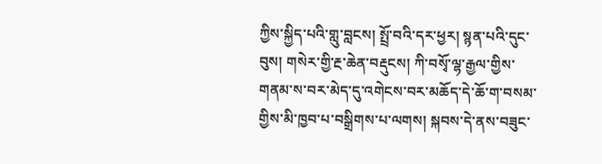ཀྱིས་སྐྱིད་པའི་གླུ་བླངས། སྤྲོ་བའི་དར་ཕྱར། སྙན་པའི་དུང་བུས། གསེར་གྱི་རྔ་ཆེན་བརྡུངས། ཀི་བསྭོ་ལྷ་རྒྱལ་གྱིས་གནམ་ས་བར་མེད་དུ་འགེངས་བར་མཆོད་དེ་ཆོ་ག་བསམ་གྱིས་མི་ཁྱབ་པ་བསྒྲིགས་པ་ལགས། སྐབས་དེ་ནས་བཟུང་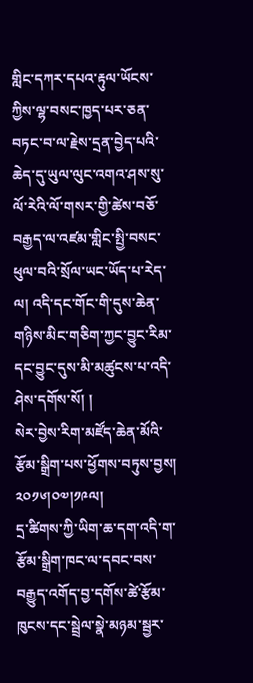གླིང་དཀར་དཔའ་རྟུལ་ཡོངས་ཀྱིས་ལྷ་བསང་ཁྱད་པར་ཅན་བཏང་བ་ལ་རྗེས་དྲན་བྱེད་པའི་ཆེད་དུ་ཡུལ་ལུང་འགའ་ཤས་སུ་ལོ་རེའི་ལོ་གསར་གྱི་ཚེས་བཅོ་བརྒྱད་ལ་འཛམ་གླིང་སྤྱི་བསང་ཕུལ་བའི་སྲོལ་ཡང་ཡོད་པ་རེད་ལ། འདི་དང་གོང་གི་དུས་ཆེན་གཉིས་མིང་གཅིག་ཀྱང་བྱུང་རིམ་དང་བྱུང་དུས་མི་མཚུངས་པ་འདི་ཤེས་དགོས་སོ། །
སེར་བྱེས་རིག་མཛོད་ཆེན་མོའི་རྩོམ་སྒྲིག་པས་ཕྱོགས་བཏུས་བྱས། ༢༠༡༦།༠༧།༡༩ལ།
དྲ་ཚིགས་ཀྱི་ཡིག་ཆ་དག་འདི་ག་རྩོམ་སྒྲིག་ཁང་ལ་དབང་བས་བརྒྱུད་འགོད་བྱ་དགོས་ཚེ་རྩོམ་ཁུངས་དང་སྦྲེལ་སྣེ་མཉམ་སྦྱར་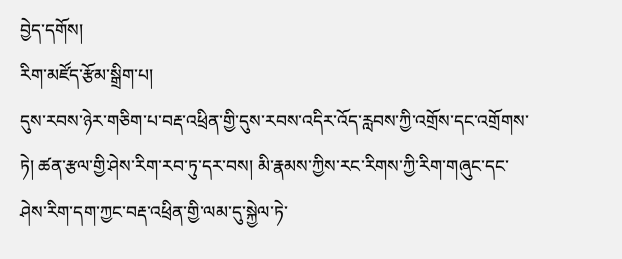བྱེད་དགོས།
རིག་མཛོད་རྩོམ་སྒྲིག་པ།
དུས་རབས་ཉེར་གཅིག་པ་བརྡ་འཕྲིན་གྱི་དུས་རབས་འདིར་འོད་རླབས་ཀྱི་འགྲོས་དང་འགྲོགས་ཏེ། ཚན་རྩལ་གྱི་ཤེས་རིག་རབ་ཏུ་དར་བས། མི་རྣམས་ཀྱིས་རང་རིགས་ཀྱི་རིག་གཞུང་དང་ཤེས་རིག་དག་ཀྱང་བརྡ་འཕྲིན་གྱི་ལམ་དུ་སྐྱེལ་ཏེ་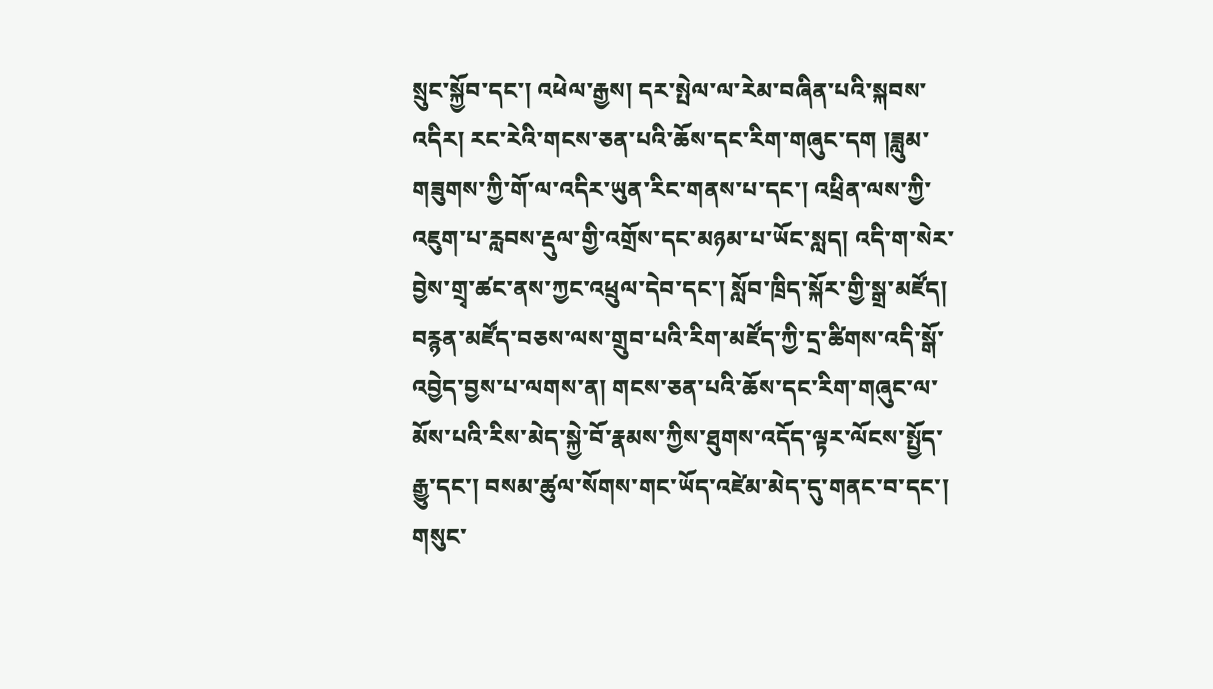སྲུང་སྐྱོབ་དང་། འཕེལ་རྒྱས། དར་སྤེལ་ལ་རེམ་བཞིན་པའི་སྐབས་འདིར། རང་རེའི་གངས་ཅན་པའི་ཆོས་དང་རིག་གཞུང་དག །ཟླུམ་གཟུགས་ཀྱི་གོ་ལ་འདིར་ཡུན་རིང་གནས་པ་དང་། འཕྲིན་ལས་ཀྱི་འཇུག་པ་རླབས་རྡུལ་གྱི་འགྲོས་དང་མཉམ་པ་ཡོང་སླད། འདི་ག་སེར་བྱེས་གྲྭ་ཚང་ནས་ཀྱང་འཕྲུལ་དེབ་དང་། སློབ་ཁྲིད་སྐོར་གྱི་སྒྲ་མཛོད། བརྙན་མཛོད་བཅས་ལས་གྲུབ་པའི་རིག་མཛོད་ཀྱི་དྲ་ཚིགས་འདི་སྒོ་འབྱེད་བྱས་པ་ལགས་ན། གངས་ཅན་པའི་ཆོས་དང་རིག་གཞུང་ལ་མོས་པའི་རིས་མེད་སྐྱེ་བོ་རྣམས་ཀྱིས་ཐུགས་འདོད་ལྟར་ལོངས་སྤྱོད་རྒྱུ་དང་། བསམ་ཚུལ་སོགས་གང་ཡོད་འཛེམ་མེད་དུ་གནང་བ་དང་། གསུང་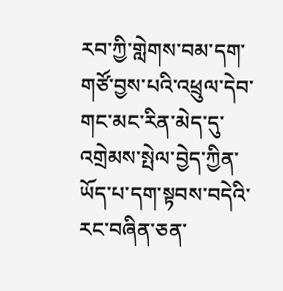རབ་ཀྱི་གླེགས་བམ་དག་གཙོ་བྱས་པའི་འཕྲུལ་དེབ་གང་མང་རིན་མེད་དུ་འགྲེམས་སྤེལ་བྱེད་ཀྱིན་ཡོད་པ་དག་སྟབས་བདེའི་རང་བཞིན་ཅན་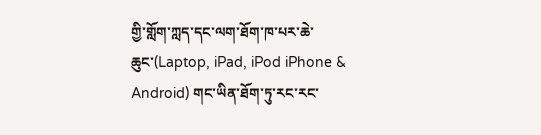གྱི་གློག་ཀླད་དང་ལག་ཐོག་ཁ་པར་ཆེ་ཆུང་(Laptop, iPad, iPod iPhone & Android) གང་ཡིན་ཐོག་ཏུ་རང་རང་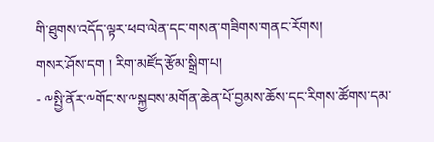གི་ཐུགས་འདོད་ལྟར་ཕབ་ལེན་དང་གསན་གཟིགས་གནང་རོགས།
གསར་ཤོས་དག ། རིག་མཛོད་རྩོམ་སྒྲིག་པ།
- ༸སྤྱི་ནོར་༸གོང་ས་༸སྐྱབས་མགོན་ཆེན་པོ་བྱམས་ཆོས་དང་རིགས་ཚོགས་དམ་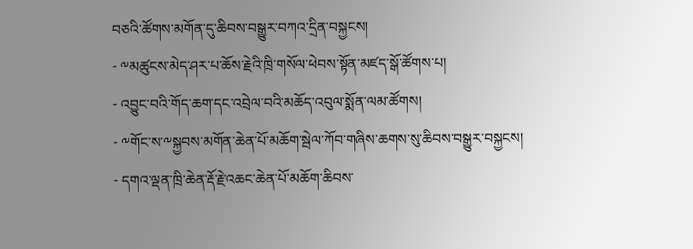བཅའི་ཚོགས་མགོན་དུ་ཆིབས་བསྒྱུར་བཀའ་དྲིན་བསྐྱངས།
- ༸མཚུངས་མེད་ཤར་པ་ཆོས་རྗེའི་ཁྲི་གསོལ་ཕེབས་སྟོན་མཛད་སྒོ་ཚོགས་པ།
- འབྱུང་བའི་གོད་ཆག་དང་འབྲེལ་བའི་མཆོད་འབུལ་སྨོན་ལམ་ཚོགས།
- ༸གོང་ས་༸སྐྱབས་མགོན་ཆེན་པོ་མཆོག་སྦེལ་ཀོབ་གཞིས་ཆགས་སུ་ཆིབས་བསྒྱུར་བསྐྱངས།
- དགའ་ལྡན་ཁྲི་ཆེན་རྡོ་རྗེ་འཆང་ཆེན་པོ་མཆོག་ཆིབས་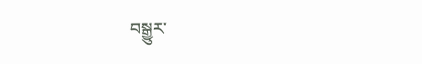བསྒྱུར་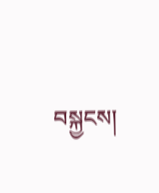བསྐྱངས།